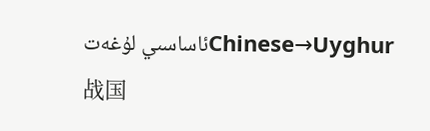Chinese→Uyghurئاساسىي لۇغەت
战国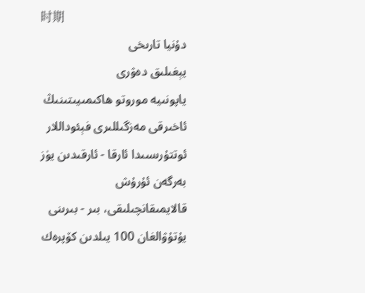时期
دۇنيا تارىخى
يېغىلىق دەۋرى
ياپونىيە موروتو ھاكىمىيىتىنىڭ ئاخىرقى مەزگىللىرى فېئوداللار ئوتتۇرىسىدا ئارقا - ئارقىدىن يۈز بەرگەن ئۇرۇش قالايمىقانچىلىقى، بىر - بىرىنى يۇتۇۋالغان 100 يىلدىن كۆپرەك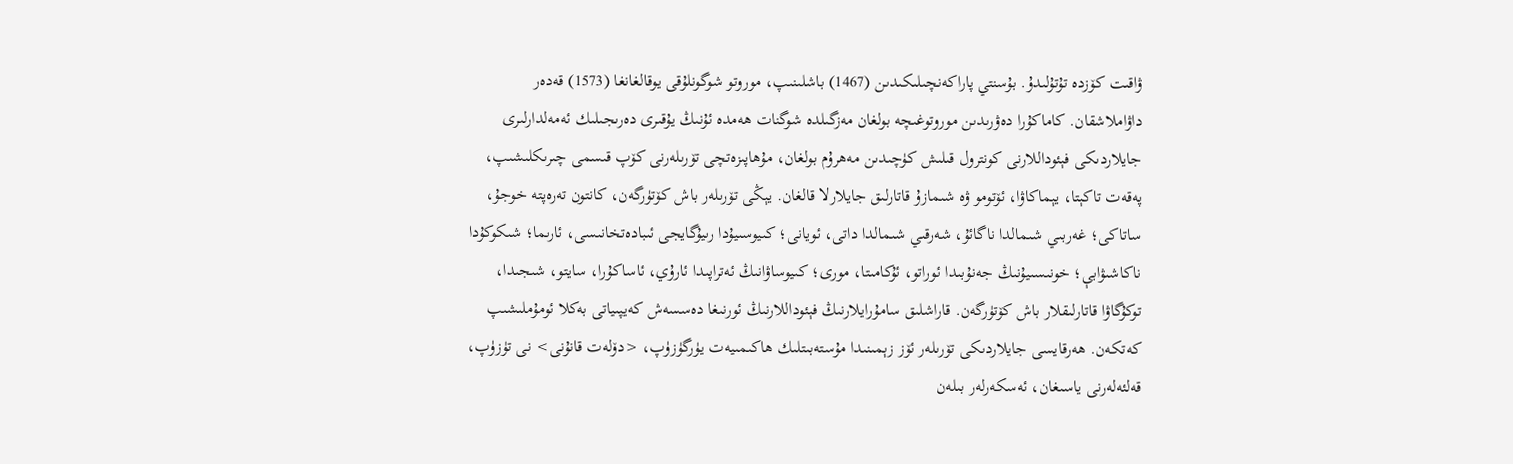ۋاقىت كۆزدە تۇتۇلىدۇ. بۇسنتي پاراكەنچىلىكىدىن (1467) باشلىنىپ، موروتو شوگونلۇقى يوقالغانغا (1573) قەدەر داۋاملاشقان. كاماكۇرا دەۋرىدىن موروتوغىچە بولغان مەزگىلدە شوگنات ھەمدە ئۇنىڭ يۇقىرى دەرىجىلىك ئەمەلدارلىرى جايلاردىكى فېئوداللارنى كونترول قىلىش كۈچىدىن مەھرۇم بولغان، مۇھاپىزەتچى تۆرىلەرنى كۆپ قىسمى چىرىكلىشىپ، پەقەت تاكېتا، يېماكاۋا، ئۆتومو ۋە شىمازۇ قاتارلىق جايلارلا قالغان. يېڭى تۆرىلەر باش كۆتۈرگەن، كانتون تەرەپتە خوجۇ، ساتاكى؛ غەربىي شىمالدا ناگائۇ، شەرقىي شىمالدا داتى، ئويانى؛ كىيوسىيۇدا رىيۇگايجى ئىبادەتخانىسى، ئارىما؛ شىكوكۇدا ناكاشىۋابې؛ خونىسىيۇنىڭ جەنۇبىدا ئوراتو، ئۇكامىتا، مورى؛ كىيوساۋانىڭ ئەتراپىدا ئارۇي، ئاساكۇرا، سايتو، شىجىدا، توكۇگاۋا قاتارلىقلار باش كۆتۈرگەن. قاراشلىق سامۇرايلارنىڭ فېئوداللارنىڭ ئورنىغا دەسسەش كەيپىياتى بەكلا ئومۇملىشىپ كەتكەن. ھەرقايسى جايلاردىكى تۆرىلەر ئۆز زېمىنىدا مۇستەبىتلىك ھاكىمىيەت يۈرگۈزۈپ، <دۆلەت قانۇنى> نى تۈزۈپ، قەلئەلەرنى ياسىغان، ئەسكەرلەر بىلەن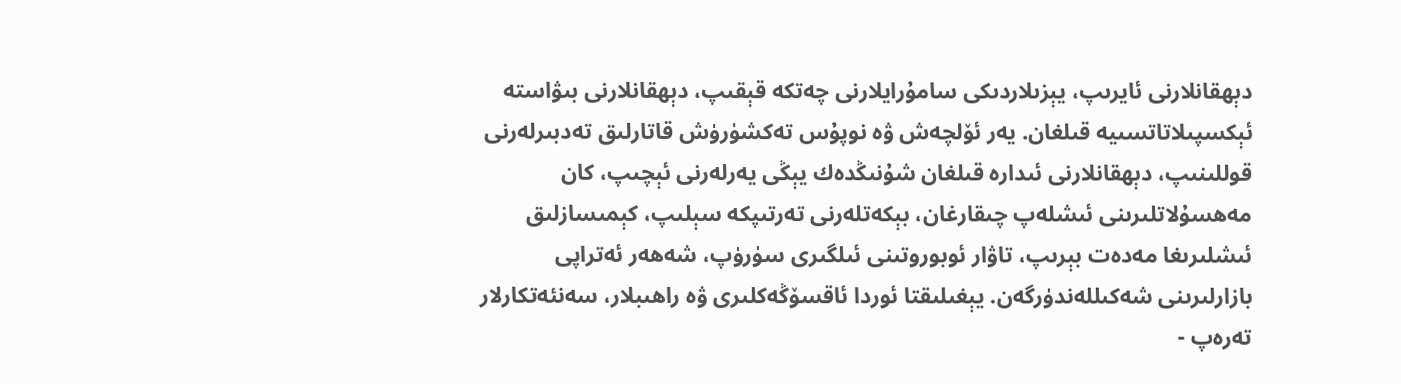دېھقانلارنى ئايرىپ، يېزىلاردىكى سامۇرايلارنى چەتكە قېقىپ، دېھقانلارنى بىۋاستە ئېكسپىلاتاتسىيە قىلغان. يەر ئۆلچەش ۋە نوپۇس تەكشۈرۈش قاتارلىق تەدبىرلەرنى قوللىنىپ، دېھقانلارنى ئىدارە قىلغان شۇنىڭدەك يېڭى يەرلەرنى ئېچىپ، كان مەھسۇلاتلىرىنى ئىشلەپ چىقارغان، بېكەتلەرنى تەرتىپكە سېلىپ، كېمىسازلىق ئىشلىرىغا مەدەت بېرىپ، تاۋار ئوبوروتىنى ئىلگىرى سۈرۈپ، شەھەر ئەتراپى بازارلىرىنى شەكىللەندۈرگەن. يېغىلىقتا ئوردا ئاقسۆڭەكلىرى ۋە راھىبلار، سەنئەتكارلار تەرەپ -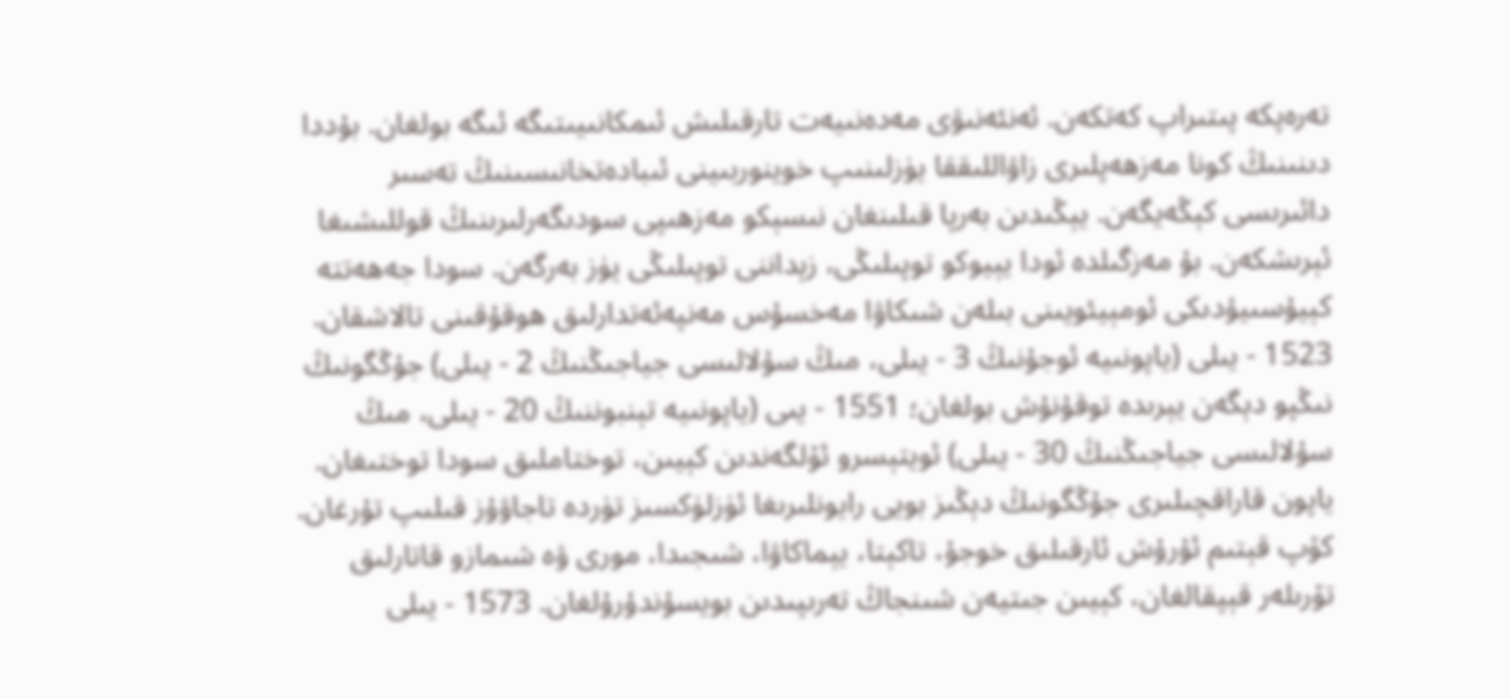تەرەپكە پىتىراپ كەتكەن. ئەنئەنىۋى مەدەنىيەت تارقىلىش ئىمكانىيىتىگە ئىگە بولغان. بۇددا دىنىنىڭ كونا مەزھەپلىرى زاۋاللىققا يۈزلىنىپ خوينوربىينى ئىبادەتخانىسىنىڭ تەسىر دائىرىسى كېڭەيگەن. يېڭىدىن بەرپا قىلىنغان نىسېكو مەزھىپى سودىگەرلىرىنىڭ قوللىشىغا ئېرىشكەن. بۇ مەزگىلدە ئودا يېيوكو توپىلىڭى، زېداننى توپىلىڭى يۈز بەرگەن. سودا جەھەتتە كېيۇسىيۇدىكى ئومېيئويىنى بىلەن شىكاۋا مەخسۇس مەنپەئەتدارلىق ھوقۇقىنى تالاشقان. 1523 - يىلى (ياپونىيە ئوجۇنىڭ 3 - يىلى، مىڭ سۇلالىسى جياجىڭنىڭ 2 - يىلى) جۇڭگونىڭ نىڭپو دېگەن يېرىدە توقۇنۇش بولغان؛ 1551 - يىى (ياپونىيە تېنبوننىڭ 20 - يىلى، مىڭ سۇلالىسى جياجىڭنىڭ 30 - يىلى) ئويتېسرو ئۆلگەندىن كېيىن، توختاملىق سودا توختىغان. ياپون قاراقچىلىرى جۇڭگونىڭ دېڭىز بويى رايونلىرىغا ئۈزلۈكسىز تۈردە تاجاۋۇز قىلىپ تۇرغان. كۆپ قېتىم ئۇرۇش ئارقىلىق خوجۇ، تاكېتا، يېماكاۋا، شىجىدا، مورى ۋە شىمازو قاتارلىق تۆرىلەر قېپقالغان، كېيىن جىتيەن شىنجاڭ تەرىپىدىن بويسۇندۇرۇلغان. 1573 - يىلى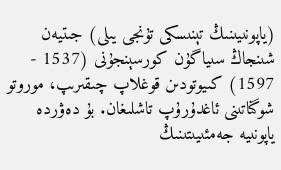(ياپونىيىنىڭ تېنىسكى تۇنجى يىلى) جىتيەن شىنجاڭ سىياگۇن كورسېنجۇنى (1537 - 1597) كىيوتودىن قوغلاپ چىقىرىپ، موروتو شوگناتىنى ئاغدۇرۇپ تاشلىغان. بۇ دەۋردە ياپونىيە جەمئىيىتىنىڭ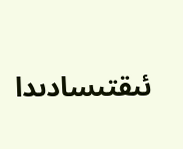ئىقتىسادىدا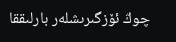چوڭ ئۆزگىرىشلەر بارلىققا